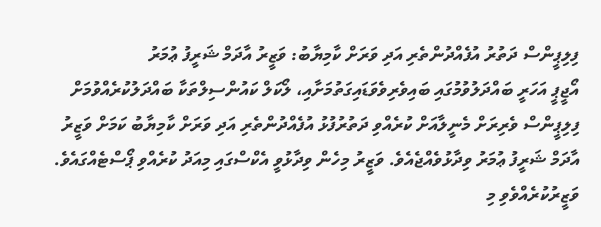ފިލިޕީންސް ދަތުރު އުފެއްދުންތެރި އަދި ވަރަށް ކާމިޔާބު: ވަޒީރު އާދަމް ޝަރީފު ޢުމަރު
އޯޖީޕީ އަހަރީ ބައްދަލުވުމުގައި ބައިވެރިވެވަޑައިގަތުމަށާއި، ލޯކަލް ކައުންސިލްތަކާ ބައްދަލުކުރެއްވުމަށް ފިލިޕީންސް ވެރިރަށް މެނީލާއަށް ކުރެއްވި ދަތުރުފުޅު އުފެއްދުންތެރި އަދި ވަރަށް ކާމިޔާބު ކަމަށް ވަޒީރު އާދަމް ޝަރީފު ޢުމަރު ވިދާޅުވެއްޖެއެވެ. ވަޒީރު މިހެން ވިދާޅުވީ އެކްސްގައި މިއަދު ކުރެއްވި ޕޯސްޓެއްގައެވެ.
ވަޒީރުކުރެއްވެވި މި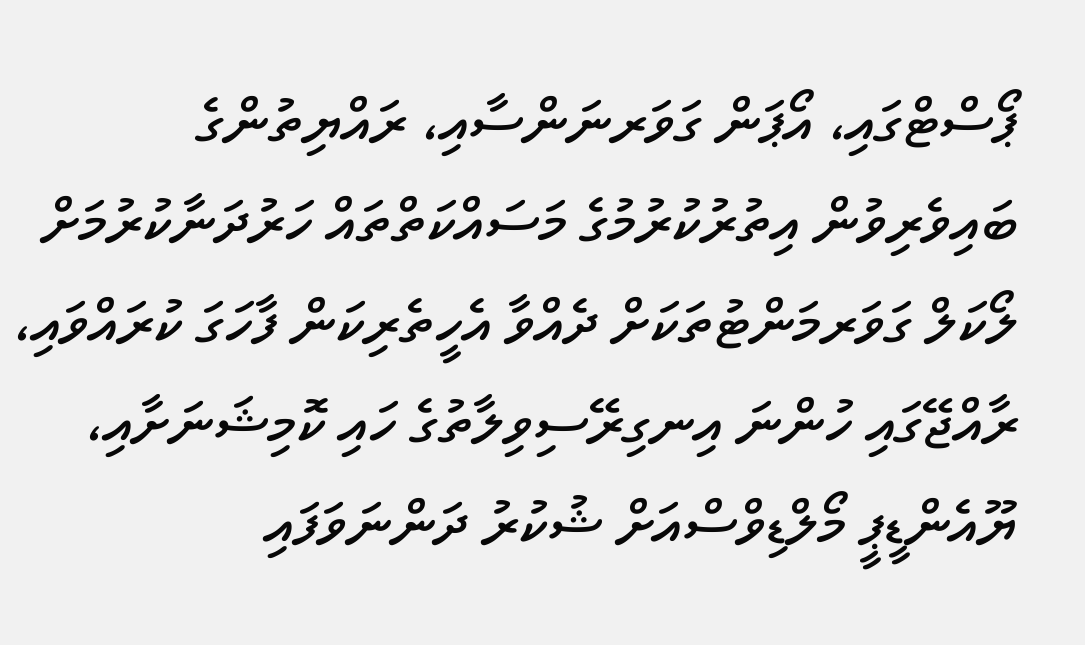ޕޯސްޓްގައި، އޯޕަން ގަވަރނަންސާއި، ރައްޔިތުންގެ ބައިވެރިވުން އިތުރުކުރުމުގެ މަސައްކަތްތައް ހަރުދަނާކުރުމަށް ލޯކަލް ގަވަރމަންޓުތަކަށް ދެއްވާ އެހީތެރިކަން ފާހަގަ ކުރައްވައި، ރާއްޖޭގައި ހުންނަ އިނގިރޭސިވިލާތުގެ ހައި ކޮމިޝަނަށާއި، ޔޫއެންޑީޕީ މޯލްޑިވްސްއަށް ޝުކުރު ދަންނަވަފައި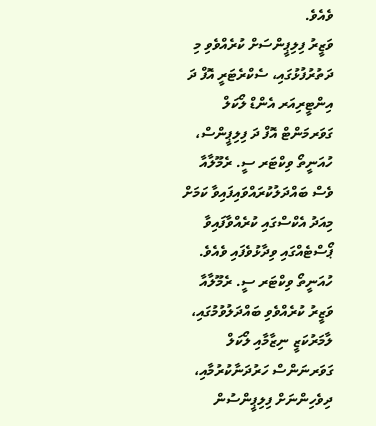ވެއެވެ.
ވަޒީރު ފިލިޕީންސަށް ކުރެއްވެވި މި ދަތުރުފުޅުގައި، ސެކްރެޓަރީ އޮފް ދަ އިންޓީރިއަރ އެންޑް ލޯކަލް ގަވަރމަންޓް އޮފް ދަ ފިލިޕީންސް، ހުއަނީތޯ ވިކްޓަރ ސީ. ރެމޫލާއާ ވެސް ބައްދަލުކުރައްވައިފައިވާ ކަމަށް މިއަދު އެކްސްގައި ކުރެއްވާފައިވާ ޕޯސްޓެއްގައި ވިދާޅުވެފައި ވެއެވެ. ހުއަނީތޯ ވިކްޓަރ ސީ. ރެމޫލާއާ ވަޒީރު ކުރެއްވެވި ބައްދަލުވުމުގައި، ލާމަރުކަޒީ ނިޒާމާއި ލޯކަލް ގަވަރނަންސް ހަރުދަނާކުރުމާއި، ދިވެހިންނަށް ފިލިޕީންސުން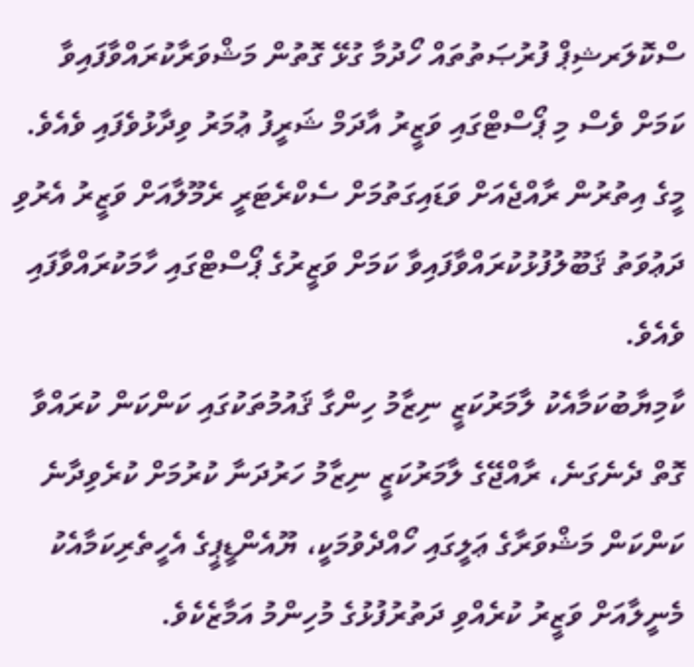ސްކޮލަރޝިޕް ފުރުޞަތުތައް ހޯދުމާ ގުޅޭ ގޮތުން މަޝްވަރާކުރައްވާފައިވާ ކަމަށް ވެސް މި ޕޯސްޓްގައި ވަޒީރު އާދަމް ޝަރީފު ޢުމަރު ވިދާޅުވެފައި ވެއެވެ. މީގެ އިތުރުން ރާއްޖެއަށް ވަޑައިގަތުމަށް ސެކްރެޓަރީ ރެމޫލާއަށް ވަޒީރު އެރުވި ދަޢުވަތު ޤަބޫލުފުޅުކުރައްވާފައިވާ ކަމަށް ވަޒީރުގެ ޕޯސްޓްގައި ހާމަކުރައްވާފައި ވެއެވެ.
ކާމިޔާބުކަމާއެކު ލާމަރުކަޒީ ނިޒާމު ހިންގާ ޤައުމުތަކުގައި ކަންކަން ކުރައްވާ ގޮތް ދެނެގަނެ، ރާއްޖޭގެ ލާމަރުކަޒީ ނިޒާމު ހަރުދަނާ ކުރުމަށް ކުރެވިދާނެ ކަންކަން މަޝްވަރާގެ ޢަލީގައި ހޯއްދެވުމަކީ، ޔޫއެންޑީޕީގެ އެހީތެރިކަމާއެކު މެނީލާއަށް ވަޒީރު ކުރެއްވި ދަތުރުފުޅުގެ މުހިންމު އަމާޒެކެވެ.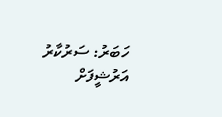ހަބަރު: ސަރުކާރު
އަރުޝީފަށް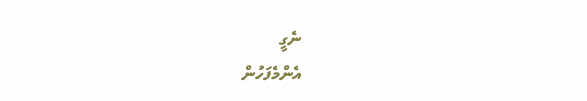ނެގީ
އެންމެފަހުން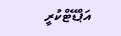އަޕްޑޭޓްކުރީ